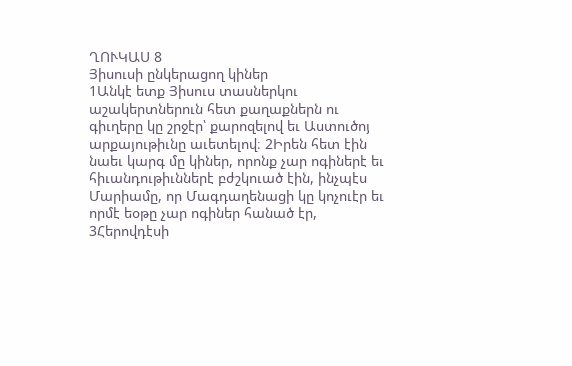ՂՈՒԿԱՍ 8
Յիսուսի ընկերացող կիներ
1Անկէ ետք Յիսուս տասներկու աշակերտներուն հետ քաղաքներն ու գիւղերը կը շրջէր՝ քարոզելով եւ Աստուծոյ արքայութիւնը աւետելով։ 2Իրեն հետ էին նաեւ կարգ մը կիներ, որոնք չար ոգիներէ եւ հիւանդութիւններէ բժշկուած էին, ինչպէս Մարիամը, որ Մագդաղենացի կը կոչուէր եւ որմէ եօթը չար ոգիներ հանած էր, 3Հերովդէսի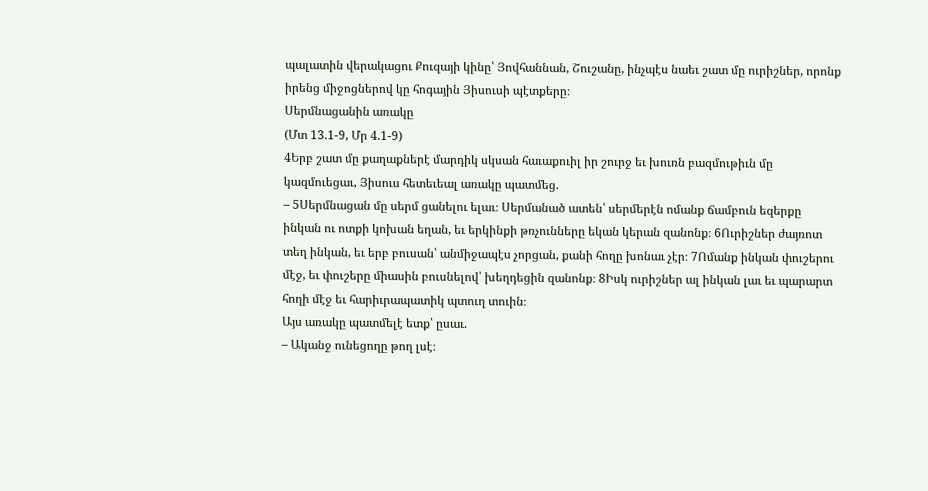պալատին վերակացու Քուզայի կինը՝ Յովհաննան, Շուշանը, ինչպէս նաեւ շատ մը ուրիշներ, որոնք իրենց միջոցներով կը հոգային Յիսուսի պէտքերը։
Սերմնացանին առակը
(Մտ 13.1-9, Մր 4.1-9)
4Երբ շատ մը քաղաքներէ մարդիկ սկսան հաւաքուիլ իր շուրջ եւ խուռն բազմութիւն մը կազմուեցաւ, Յիսուս հետեւեալ առակը պատմեց.
– 5Սերմնացան մը սերմ ցանելու ելաւ։ Սերմանած ատեն՝ սերմերէն ոմանք ճամբուն եզերքը ինկան ու ոտքի կոխան եղան, եւ երկինքի թռչունները եկան կերան զանոնք։ 6Ուրիշներ ժայռոտ տեղ ինկան, եւ երբ բուսան՝ անմիջապէս չորցան, քանի հողը խոնաւ չէր։ 7Ոմանք ինկան փուշերու մէջ, եւ փուշերը միասին բուսնելով՝ խեղդեցին զանոնք։ 8Իսկ ուրիշներ ալ ինկան լաւ եւ պարարտ հողի մէջ եւ հարիւրապատիկ պտուղ տուին։
Այս առակը պատմելէ ետք՝ ըսաւ.
– Ականջ ունեցողը թող լսէ։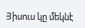Յիսուս կը մեկնէ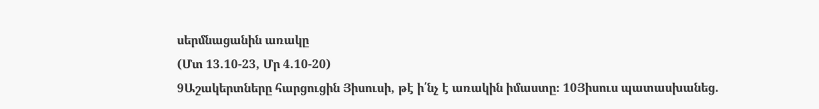սերմնացանին առակը
(Մտ 13.10-23, Մր 4.10-20)
9Աշակերտները հարցուցին Յիսուսի, թէ ի՛նչ է առակին իմաստը։ 10Յիսուս պատասխանեց.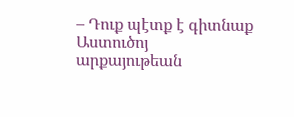– Դուք պէտք է գիտնաք Աստուծոյ արքայութեան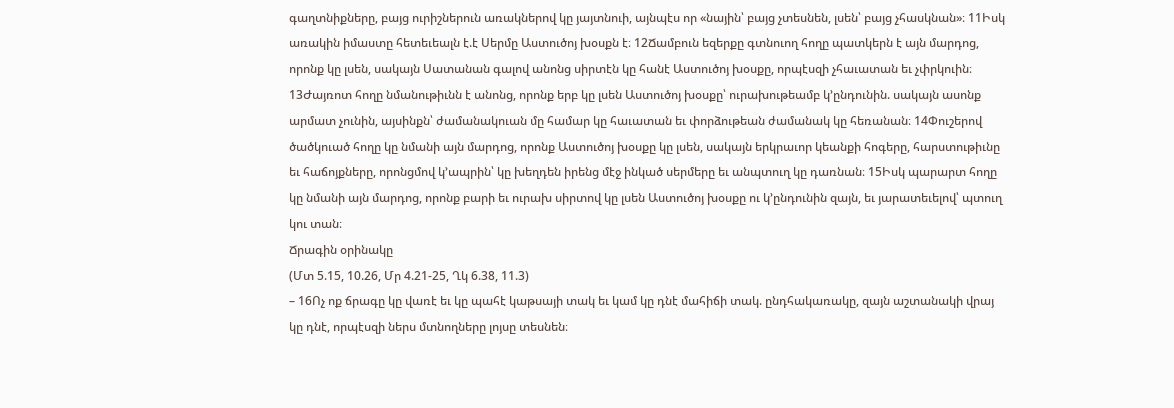գաղտնիքները, բայց ուրիշներուն առակներով կը յայտնուի, այնպէս որ «նային՝ բայց չտեսնեն, լսեն՝ բայց չհասկնան»։ 11Իսկ առակին իմաստը հետեւեալն է.է Սերմը Աստուծոյ խօսքն է։ 12Ճամբուն եզերքը գտնուող հողը պատկերն է այն մարդոց, որոնք կը լսեն, սակայն Սատանան գալով անոնց սիրտէն կը հանէ Աստուծոյ խօսքը, որպէսզի չհաւատան եւ չփրկուին։ 13Ժայռոտ հողը նմանութիւնն է անոնց, որոնք երբ կը լսեն Աստուծոյ խօսքը՝ ուրախութեամբ կ՚ընդունին. սակայն ասոնք արմատ չունին, այսինքն՝ ժամանակուան մը համար կը հաւատան եւ փորձութեան ժամանակ կը հեռանան։ 14Փուշերով ծածկուած հողը կը նմանի այն մարդոց, որոնք Աստուծոյ խօսքը կը լսեն, սակայն երկրաւոր կեանքի հոգերը, հարստութիւնը եւ հաճոյքները, որոնցմով կ՚ապրին՝ կը խեղդեն իրենց մէջ ինկած սերմերը եւ անպտուղ կը դառնան։ 15Իսկ պարարտ հողը կը նմանի այն մարդոց, որոնք բարի եւ ուրախ սիրտով կը լսեն Աստուծոյ խօսքը ու կ՚ընդունին զայն, եւ յարատեւելով՝ պտուղ կու տան։
Ճրագին օրինակը
(Մտ 5.15, 10.26, Մր 4.21-25, Ղկ 6.38, 11.3)
– 16Ոչ ոք ճրագը կը վառէ եւ կը պահէ կաթսայի տակ եւ կամ կը դնէ մահիճի տակ. ընդհակառակը, զայն աշտանակի վրայ կը դնէ, որպէսզի ներս մտնողները լոյսը տեսնեն։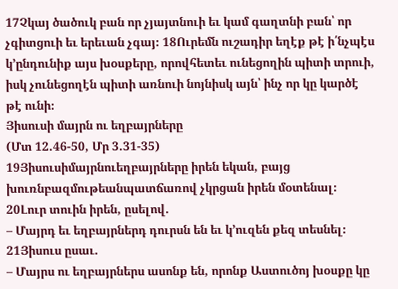17Չկայ ծածուկ բան որ չյայտնուի եւ կամ գաղտնի բան՝ որ չգիտցուի եւ երեւան չգայ։ 18Ուրեմն ուշադիր եղէք թէ ի՛նչպէս կ՚ընդունիք այս խօսքերը, որովհետեւ ունեցողին պիտի տրուի, իսկ չունեցողէն պիտի առնուի նոյնիսկ այն՝ ինչ որ կը կարծէ թէ ունի։
Յիսուսի մայրն ու եղբայրները
(Մտ 12.46-50, Մր 3.31-35)
19Յիսուսիմայրնուեղբայրները իրեն եկան, բայց խուռնբազմութեանպատճառով չկրցան իրեն մօտենալ։
20Լուր տուին իրեն, ըսելով.
– Մայրդ եւ եղբայրներդ դուրսն են եւ կ՚ուզեն քեզ տեսնել։
21Յիսուս ըսաւ.
– Մայրս ու եղբայրներս ասոնք են, որոնք Աստուծոյ խօսքը կը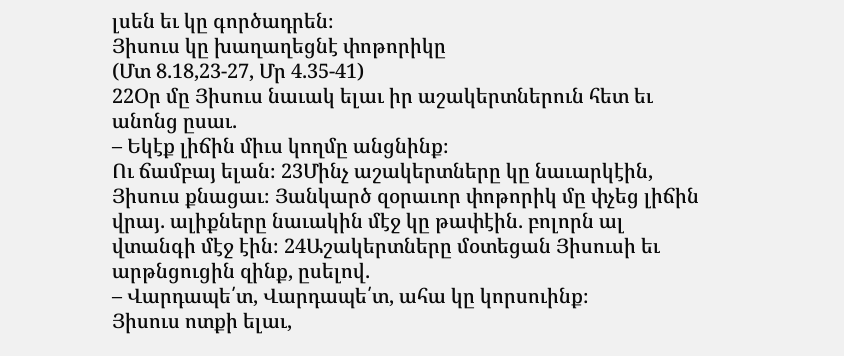լսեն եւ կը գործադրեն։
Յիսուս կը խաղաղեցնէ փոթորիկը
(Մտ 8.18,23-27, Մր 4.35-41)
22Օր մը Յիսուս նաւակ ելաւ իր աշակերտներուն հետ եւ անոնց ըսաւ.
– Եկէք լիճին միւս կողմը անցնինք։
Ու ճամբայ ելան։ 23Մինչ աշակերտները կը նաւարկէին, Յիսուս քնացաւ։ Յանկարծ զօրաւոր փոթորիկ մը փչեց լիճին վրայ. ալիքները նաւակին մէջ կը թափէին. բոլորն ալ վտանգի մէջ էին։ 24Աշակերտները մօտեցան Յիսուսի եւ արթնցուցին զինք, ըսելով.
– Վարդապե՛տ, Վարդապե՛տ, ահա կը կորսուինք։
Յիսուս ոտքի ելաւ,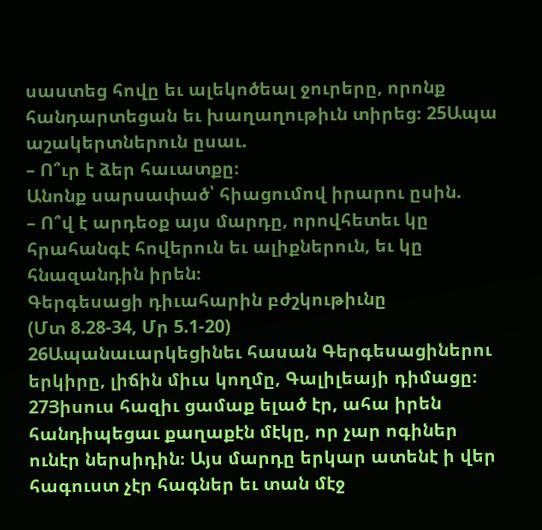սաստեց հովը եւ ալեկոծեալ ջուրերը, որոնք հանդարտեցան եւ խաղաղութիւն տիրեց։ 25Ապա աշակերտներուն ըսաւ.
– Ո՞ւր է ձեր հաւատքը։
Անոնք սարսափած՝ հիացումով իրարու ըսին.
– Ո՞վ է արդեօք այս մարդը, որովհետեւ կը հրահանգէ հովերուն եւ ալիքներուն, եւ կը հնազանդին իրեն։
Գերգեսացի դիւահարին բժշկութիւնը
(Մտ 8.28-34, Մր 5.1-20)
26Ապանաւարկեցինեւ հասան Գերգեսացիներու երկիրը, լիճին միւս կողմը, Գալիլեայի դիմացը։ 27Յիսուս հազիւ ցամաք ելած էր, ահա իրեն հանդիպեցաւ քաղաքէն մէկը, որ չար ոգիներ ունէր ներսիդին։ Այս մարդը երկար ատենէ ի վեր հագուստ չէր հագներ եւ տան մէջ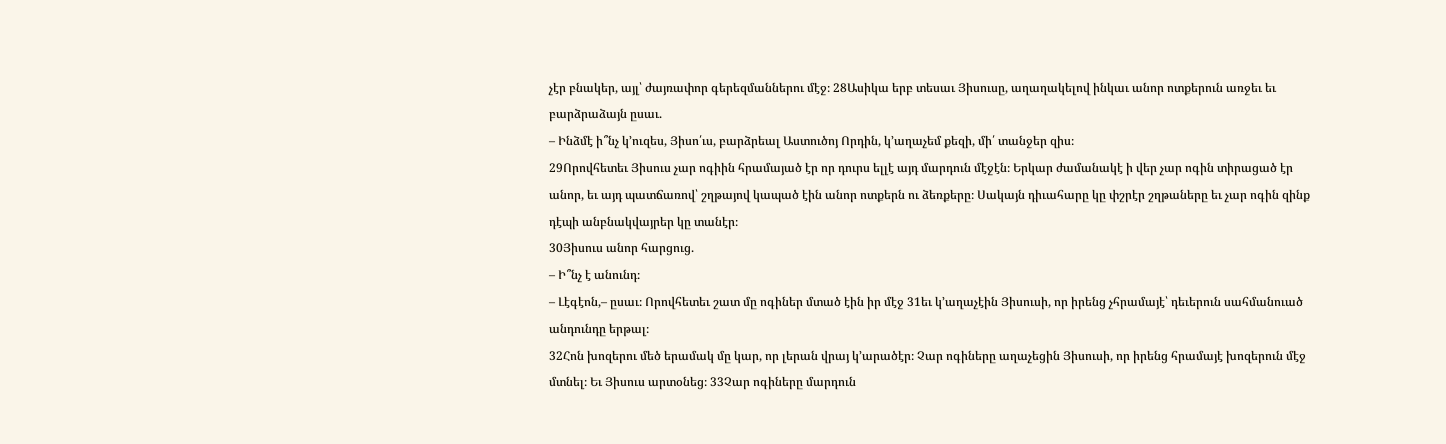չէր բնակեր, այլ՝ ժայռափոր գերեզմաններու մէջ։ 28Ասիկա երբ տեսաւ Յիսուսը, աղաղակելով ինկաւ անոր ոտքերուն առջեւ եւ բարձրաձայն ըսաւ.
– Ինձմէ ի՞նչ կ՚ուզես, Յիսո՛ւս, բարձրեալ Աստուծոյ Որդին, կ՚աղաչեմ քեզի, մի՛ տանջեր զիս։
29Որովհետեւ Յիսուս չար ոգիին հրամայած էր որ դուրս ելլէ այդ մարդուն մէջէն։ Երկար ժամանակէ ի վեր չար ոգին տիրացած էր անոր, եւ այդ պատճառով՝ շղթայով կապած էին անոր ոտքերն ու ձեռքերը։ Սակայն դիւահարը կը փշրէր շղթաները եւ չար ոգին զինք դէպի անբնակվայրեր կը տանէր։
30Յիսուս անոր հարցուց.
– Ի՞նչ է անունդ։
– Լէգէոն,– ըսաւ։ Որովհետեւ շատ մը ոգիներ մտած էին իր մէջ 31եւ կ՚աղաչէին Յիսուսի, որ իրենց չհրամայէ՝ դեւերուն սահմանուած անդունդը երթալ։
32Հոն խոզերու մեծ երամակ մը կար, որ լերան վրայ կ՚արածէր։ Չար ոգիները աղաչեցին Յիսուսի, որ իրենց հրամայէ խոզերուն մէջ մտնել։ Եւ Յիսուս արտօնեց։ 33Չար ոգիները մարդուն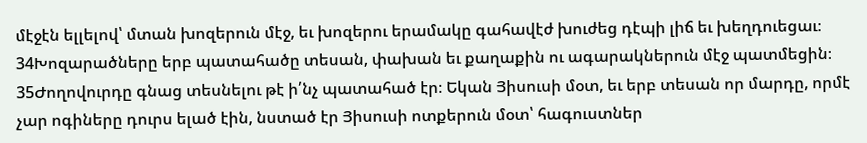մէջէն ելլելով՝ մտան խոզերուն մէջ, եւ խոզերու երամակը գահավէժ խուժեց դէպի լիճ եւ խեղդուեցաւ։
34Խոզարածները երբ պատահածը տեսան, փախան եւ քաղաքին ու ագարակներուն մէջ պատմեցին։ 35Ժողովուրդը գնաց տեսնելու թէ ի՛նչ պատահած էր։ Եկան Յիսուսի մօտ, եւ երբ տեսան որ մարդը, որմէ չար ոգիները դուրս ելած էին, նստած էր Յիսուսի ոտքերուն մօտ՝ հագուստներ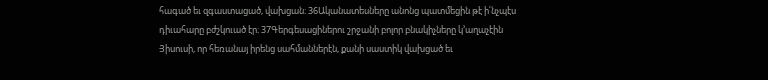հագած եւ զգաստացած, վախցան։ 36Ականատեսները անոնց պատմեցին թէ ի՛նչպէս դիւահարը բժշկուած էր։ 37Գերգեսացիներու շրջանի բոլոր բնակիչները կ՚աղաչէին Յիսուսի, որ հեռանայ իրենց սահմաններէն, քանի սաստիկ վախցած եւ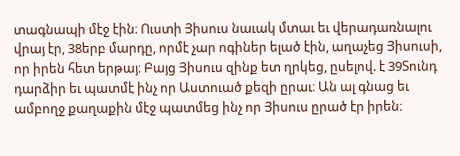տագնապի մէջ էին։ Ուստի Յիսուս նաւակ մտաւ եւ վերադառնալու վրայ էր, 38երբ մարդը, որմէ չար ոգիներ ելած էին, աղաչեց Յիսուսի, որ իրեն հետ երթայ։ Բայց Յիսուս զինք ետ ղրկեց, ըսելով. է 39Տունդ դարձիր եւ պատմէ ինչ որ Աստուած քեզի ըրաւ։ Ան ալ գնաց եւ ամբողջ քաղաքին մէջ պատմեց ինչ որ Յիսուս ըրած էր իրեն։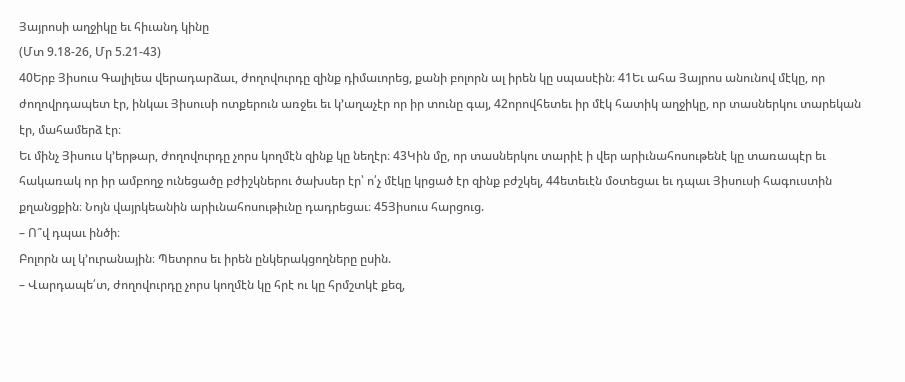Յայրոսի աղջիկը եւ հիւանդ կինը
(Մտ 9.18-26, Մր 5.21-43)
40Երբ Յիսուս Գալիլեա վերադարձաւ, ժողովուրդը զինք դիմաւորեց, քանի բոլորն ալ իրեն կը սպասէին։ 41Եւ ահա Յայրոս անունով մէկը, որ ժողովրդապետ էր, ինկաւ Յիսուսի ոտքերուն առջեւ եւ կ՚աղաչէր որ իր տունը գայ, 42որովհետեւ իր մէկ հատիկ աղջիկը, որ տասներկու տարեկան էր, մահամերձ էր։
Եւ մինչ Յիսուս կ՚երթար, ժողովուրդը չորս կողմէն զինք կը նեղէր։ 43Կին մը, որ տասներկու տարիէ ի վեր արիւնահոսութենէ կը տառապէր եւ հակառակ որ իր ամբողջ ունեցածը բժիշկներու ծախսեր էր՝ ո՛չ մէկը կրցած էր զինք բժշկել, 44ետեւէն մօտեցաւ եւ դպաւ Յիսուսի հագուստին քղանցքին։ Նոյն վայրկեանին արիւնահոսութիւնը դադրեցաւ։ 45Յիսուս հարցուց.
– Ո՞վ դպաւ ինծի։
Բոլորն ալ կ՚ուրանային։ Պետրոս եւ իրեն ընկերակցողները ըսին.
– Վարդապե՛տ, ժողովուրդը չորս կողմէն կը հրէ ու կը հրմշտկէ քեզ,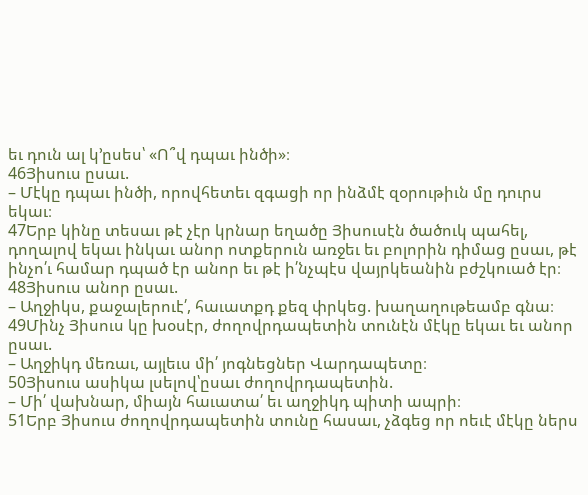եւ դուն ալ կ՚ըսես՝ «Ո՞վ դպաւ ինծի»։
46Յիսուս ըսաւ.
– Մէկը դպաւ ինծի, որովհետեւ զգացի որ ինձմէ զօրութիւն մը դուրս եկաւ։
47Երբ կինը տեսաւ թէ չէր կրնար եղածը Յիսուսէն ծածուկ պահել, դողալով եկաւ ինկաւ անոր ոտքերուն առջեւ եւ բոլորին դիմաց ըսաւ, թէ ինչո՛ւ համար դպած էր անոր եւ թէ ի՛նչպէս վայրկեանին բժշկուած էր։ 48Յիսուս անոր ըսաւ.
– Աղջիկս, քաջալերուէ՛, հաւատքդ քեզ փրկեց. խաղաղութեամբ գնա։
49Մինչ Յիսուս կը խօսէր, ժողովրդապետին տունէն մէկը եկաւ եւ անոր ըսաւ.
– Աղջիկդ մեռաւ, այլեւս մի՛ յոգնեցներ Վարդապետը։
50Յիսուս ասիկա լսելով՝ըսաւ ժողովրդապետին.
– Մի՛ վախնար, միայն հաւատա՛ եւ աղջիկդ պիտի ապրի։
51Երբ Յիսուս ժողովրդապետին տունը հասաւ, չձգեց որ ոեւէ մէկը ներս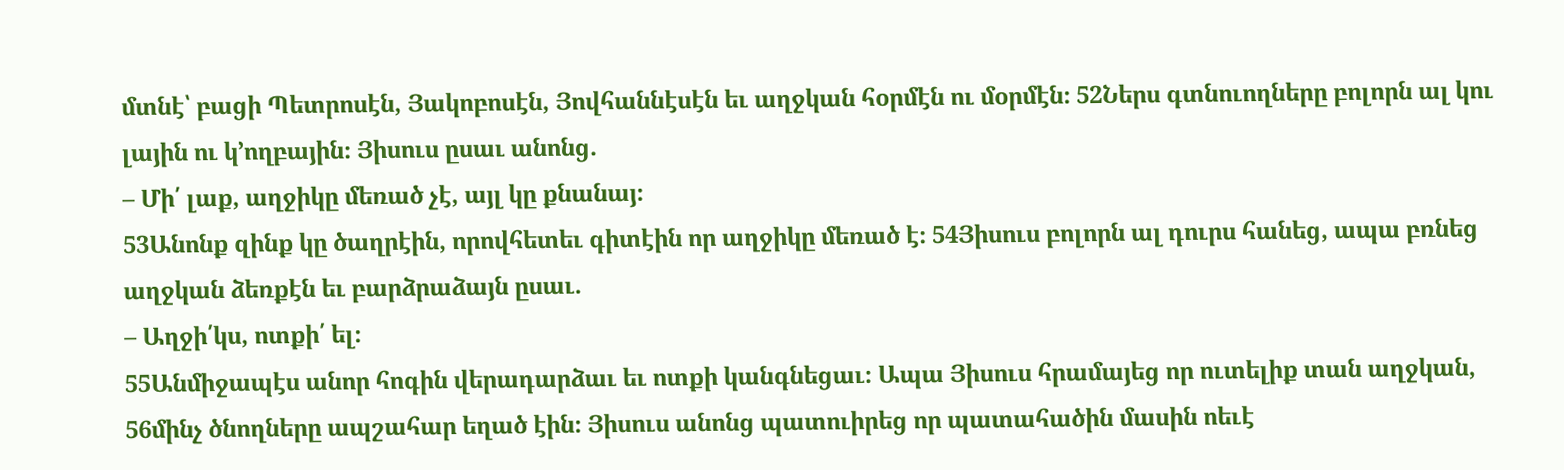մտնէ՝ բացի Պետրոսէն, Յակոբոսէն, Յովհաննէսէն եւ աղջկան հօրմէն ու մօրմէն։ 52Ներս գտնուողները բոլորն ալ կու լային ու կ՚ողբային։ Յիսուս ըսաւ անոնց.
– Մի՛ լաք, աղջիկը մեռած չէ, այլ կը քնանայ։
53Անոնք զինք կը ծաղրէին, որովհետեւ գիտէին որ աղջիկը մեռած է։ 54Յիսուս բոլորն ալ դուրս հանեց, ապա բռնեց աղջկան ձեռքէն եւ բարձրաձայն ըսաւ.
– Աղջի՛կս, ոտքի՛ ել։
55Անմիջապէս անոր հոգին վերադարձաւ եւ ոտքի կանգնեցաւ։ Ապա Յիսուս հրամայեց որ ուտելիք տան աղջկան, 56մինչ ծնողները ապշահար եղած էին։ Յիսուս անոնց պատուիրեց որ պատահածին մասին ոեւէ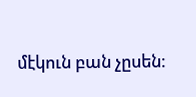մէկուն բան չըսեն։